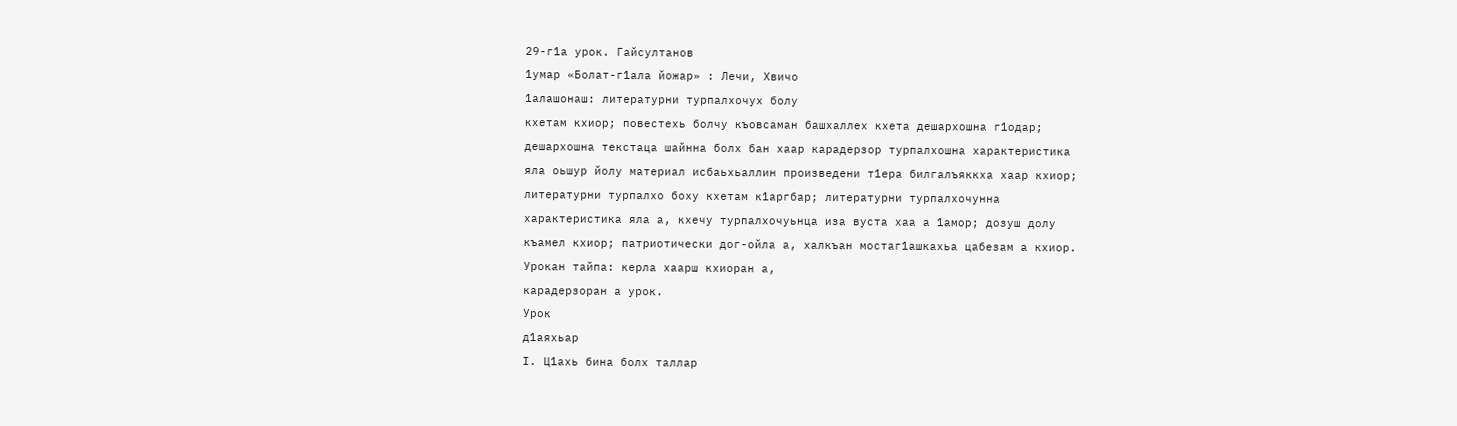29-г1а урок. Гайсултанов
1умар «Болат-г1ала йожар» : Лечи, Хвичо
1алашонаш: литературни турпалхочух болу
кхетам кхиор; повестехь болчу къовсаман башхаллех кхета дешархошна г1одар;
дешархошна текстаца шайнна болх бан хаар карадерзор турпалхошна характеристика
яла оьшур йолу материал исбаьхьаллин произведени т1ера билгалъяккха хаар кхиор;
литературни турпалхо боху кхетам к1аргбар; литературни турпалхочунна
характеристика яла а, кхечу турпалхочуьнца иза вуста хаа а 1амор; дозуш долу
къамел кхиор; патриотически дог-ойла а, халкъан мостаг1ашкахьа цабезам а кхиор.
Урокан тайпа: керла хаарш кхиоран а,
карадерзоран а урок.
Урок
д1аяхьар
I. Ц1ахь бина болх таллар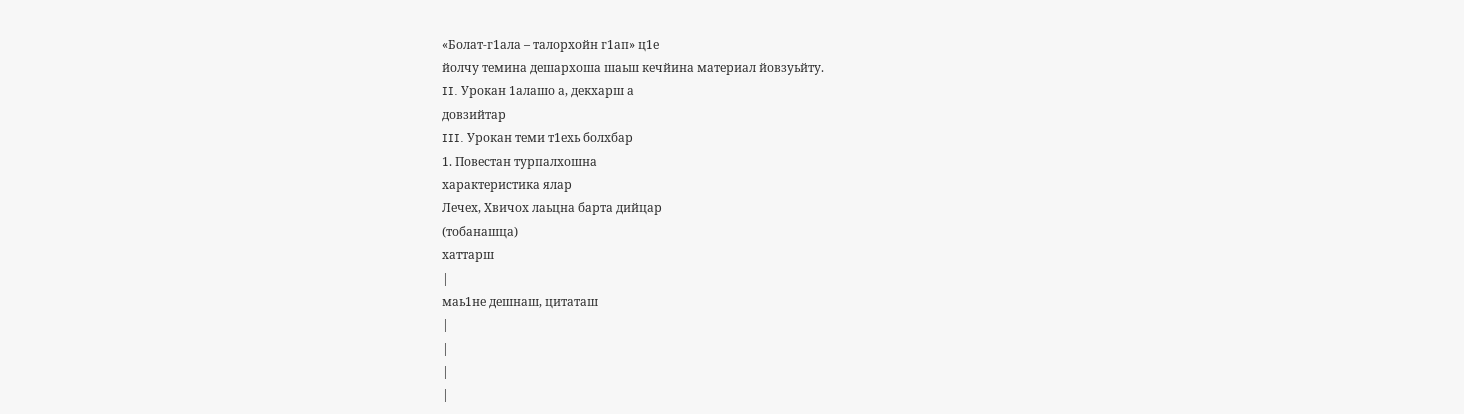«Болат-г1ала – талорхойн г1ап» ц1е
йолчу темина дешархоша шаьш кечйина материал йовзуьйту.
II. Урокан 1алашо а, декхарш а
довзийтар
III. Урокан теми т1ехь болхбар
1. Повестан турпалхошна
характеристика ялар
Лечех, Хвичох лаьцна барта дийцар
(тобанашца)
хаттарш
|
маь1не дешнаш, цитаташ
|
|
|
|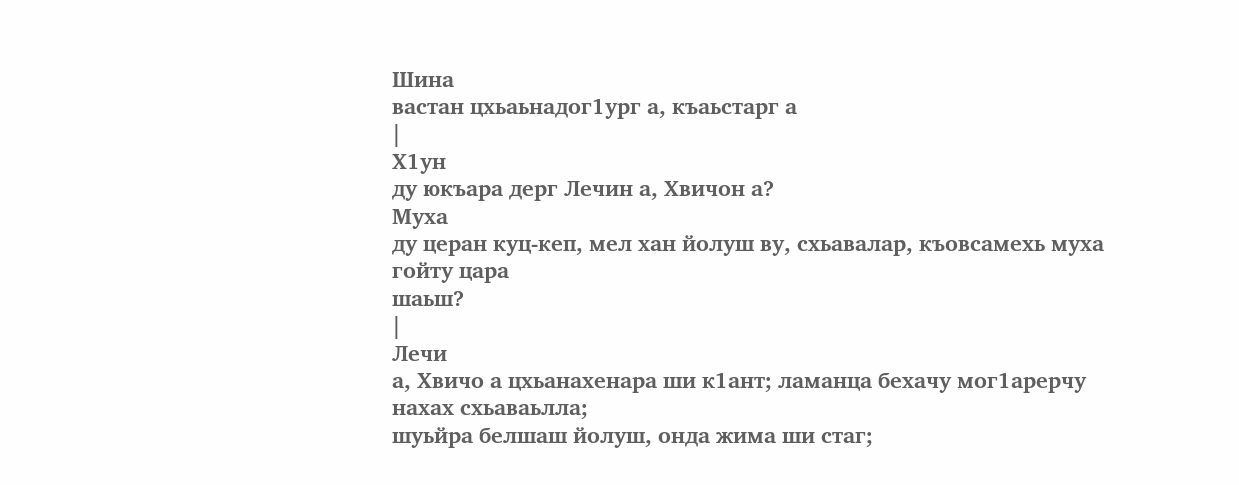Шина
вастан цхьаьнадог1ург а, къаьстарг а
|
Х1ун
ду юкъара дерг Лечин а, Хвичон а?
Муха
ду церан куц-кеп, мел хан йолуш ву, схьавалар, къовсамехь муха гойту цара
шаьш?
|
Лечи
а, Хвичо а цхьанахенара ши к1ант; ламанца бехачу мог1арерчу нахах схьаваьлла;
шуьйра белшаш йолуш, онда жима ши стаг;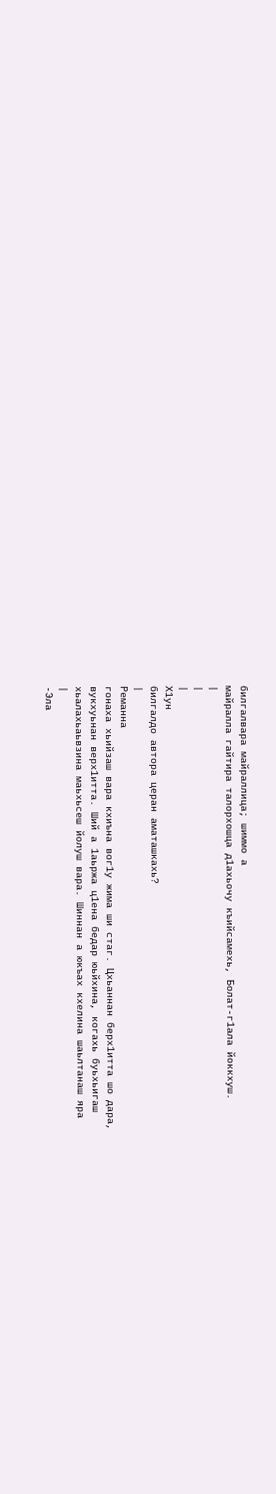билгалвара майраллица; шиммо а
майралла гайтира талорхошца д1ахьочу къийсамехь, Болат-г1ала йоккхуш.
|
|
|
Х1ун
билгалдо автора церан аматашкахь?
|
Реманна
гонаха хьийзаш вара кхиъна вог1у жима ши стаг. Цхьаннан берх1итта шо дара,
вукхуьнан верх1итта. Ший а 1аьржа ц1ена бедар юьйхина, когахь буьхьигаш
хьалахьаьвзина маьхьсеш йолуш вара. Шиннан а юкъах кхелина шаьлтанаш яра
|
-Эла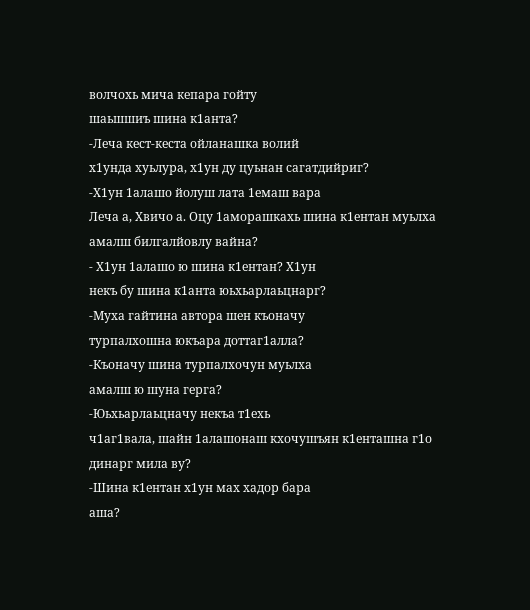волчохь мича кепара гойту
шаьшшиъ шина к1анта?
-Леча кест-кеста ойланашка волий
х1унда хуьлура, х1ун ду цуьнан сагатдийриг?
-Х1ун 1алашо йолуш лата 1емаш вара
Леча а, Хвичо а. Оцу 1аморашкахь шина к1ентан муьлха амалш билгалйовлу вайна?
- Х1ун 1алашо ю шина к1ентан? Х1ун
некъ бу шина к1анта юьхьарлаьцнарг?
-Муха гайтина автора шен къоначу
турпалхошна юкъара доттаг1алла?
-Къоначу шина турпалхочун муьлха
амалш ю шуна герга?
-Юьхьарлаьцначу некъа т1ехь
ч1аг1вала, шайн 1алашонаш кхочушъян к1енташна г1о динарг мила ву?
-Шина к1ентан х1ун мах хадор бара
аша?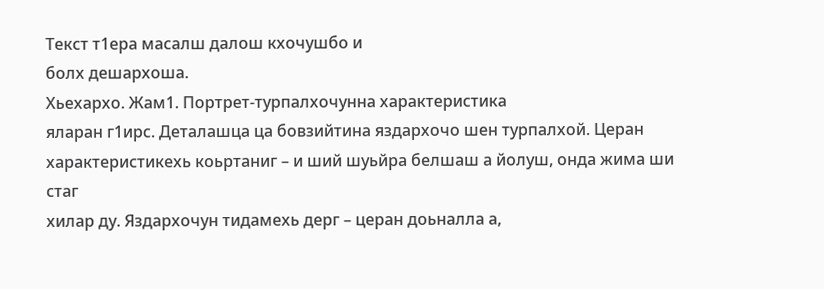Текст т1ера масалш далош кхочушбо и
болх дешархоша.
Хьехархо. Жам1. Портрет-турпалхочунна характеристика
яларан г1ирс. Деталашца ца бовзийтина яздархочо шен турпалхой. Церан
характеристикехь коьртаниг – и ший шуьйра белшаш а йолуш, онда жима ши стаг
хилар ду. Яздархочун тидамехь дерг – церан доьналла а,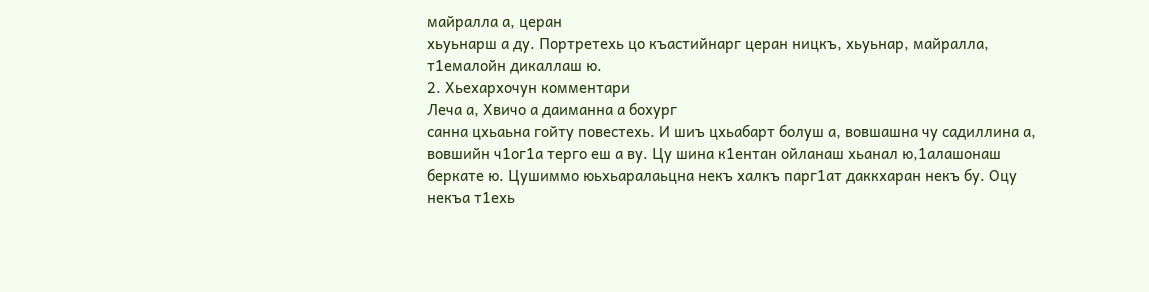майралла а, церан
хьуьнарш а ду. Портретехь цо къастийнарг церан ницкъ, хьуьнар, майралла,
т1емалойн дикаллаш ю.
2. Хьехархочун комментари
Леча а, Хвичо а даиманна а бохург
санна цхьаьна гойту повестехь. И шиъ цхьабарт болуш а, вовшашна чу садиллина а,
вовшийн ч1ог1а терго еш а ву. Цу шина к1ентан ойланаш хьанал ю,1алашонаш
беркате ю. Цушиммо юьхьаралаьцна некъ халкъ парг1ат даккхаран некъ бу. Оцу
некъа т1ехь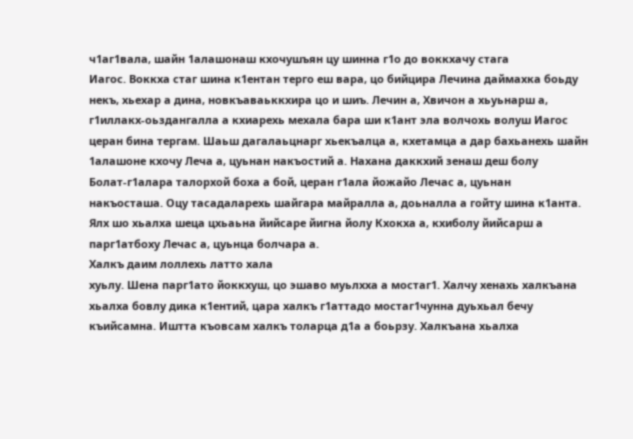ч1аг1вала, шайн 1алашонаш кхочушъян цу шинна г1о до воккхачу стага
Иагос. Воккха стаг шина к1ентан терго еш вара, цо бийцира Лечина даймахка боьду
некъ, хьехар а дина, новкъаваьккхира цо и шиъ. Лечин а, Хвичон а хьуьнарш а,
г1иллакх-оьздангалла а кхиарехь мехала бара ши к1ант эла волчохь волуш Иагос
церан бина тергам. Шаьш дагалаьцнарг хьекъалца а, кхетамца а дар бахьанехь шайн
1алашоне кхочу Леча а, цуьнан накъостий а. Нахана даккхий зенаш деш болу
Болат-г1алара талорхой боха а бой, церан г1ала йожайо Лечас а, цуьнан
накъосташа. Оцу тасадаларехь шайгара майралла а, доьналла а гойту шина к1анта.
Ялх шо хьалха шеца цхьаьна йийсаре йигна йолу Кхокха а, кхиболу йийсарш а
парг1атбоху Лечас а, цуьнца болчара а.
Халкъ даим лоллехь латто хала
хуьлу. Шена парг1ато йоккхуш, цо эшаво муьлхха а мостаг1. Халчу хенахь халкъана
хьалха бовлу дика к1ентий, цара халкъ г1аттадо мостаг1чунна дуьхьал бечу
къийсамна. Иштта къовсам халкъ толарца д1а а боьрзу. Халкъана хьалха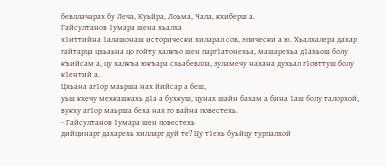бевллачарах бу Леча, Куьйра, Лоьма, Чала, кхиберш а.
Гайсултанов 1умара шена хьалха
х1иттийна 1алашонаш исторически хиларал сов, эпически а ю. Хьалхалера дахар
гайтарца цхьаьна цо гойту халкъо шен парг1атонехьа, машарехьа д1ахьош болу
къийсам а, цу халкъа юкъара схьабевлла, зуламечу нахана духьал г1овттуш болу
к1ентий а.
Цхьана аг1ор маьрша нах йийсар а беш,
уьш кхечу мехкашкахь д1а а бухкуш, цунах шайн бахам а бина 1аш болу талорхой,
вукху аг1ор маьрша беха нах го вайна повестехь.
- Гайсултанов 1умара шен повестехь
дийцинарг дахарехь хилларг дуй те? Цу т1ехь буьйцу турпалхой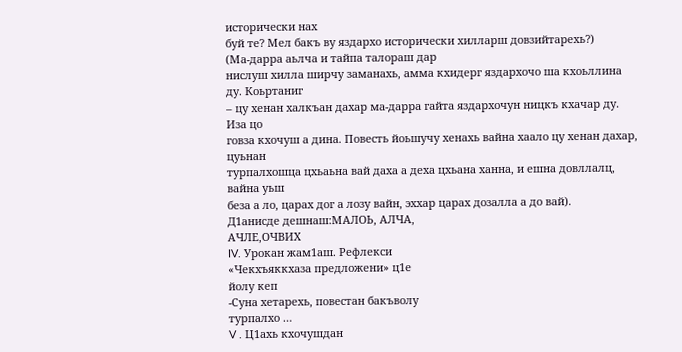исторически нах
буй те? Мел бакъ ву яздархо исторически хилларш довзийтарехь?)
(Ма-дарра аьлча и тайпа талораш дар
нислуш хилла ширчу заманахь, амма кхидерг яздархочо ша кхоьллина ду. Коьртаниг
– цу хенан халкъан дахар ма-дарра гайта яздархочун ницкъ кхачар ду. Иза цо
говза кхочуш а дина. Повесть йоьшучу хенахь вайна хаало цу хенан дахар, цуьнан
турпалхошца цхьаьна вай даха а деха цхьана ханна, и ешна довллалц, вайна уьш
беза а ло, царах дог а лозу вайн, эххар царах дозалла а до вай).
Д1анисде дешнаш:МАЛОЬ, АЛЧА,
АЧЛЕ,ОЧВИХ
IV. Урокан жам1аш. Рефлекси
«Чекхъяккхаза предложени» ц1е
йолу кеп
-Суна хетарехь, повестан бакъволу
турпалхо …
V . Ц1ахь кхочушдан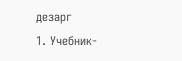дезарг
1. Учебник-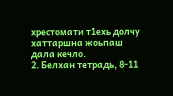хрестомати т1ехь долчу
хаттаршна жоьпаш дала кечло.
2. Белхан тетрадь, 8-11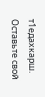т1едахкарш.
Оставьте свой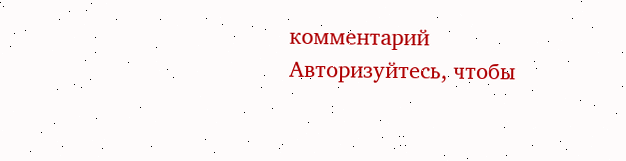комментарий
Авторизуйтесь, чтобы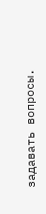задавать вопросы.